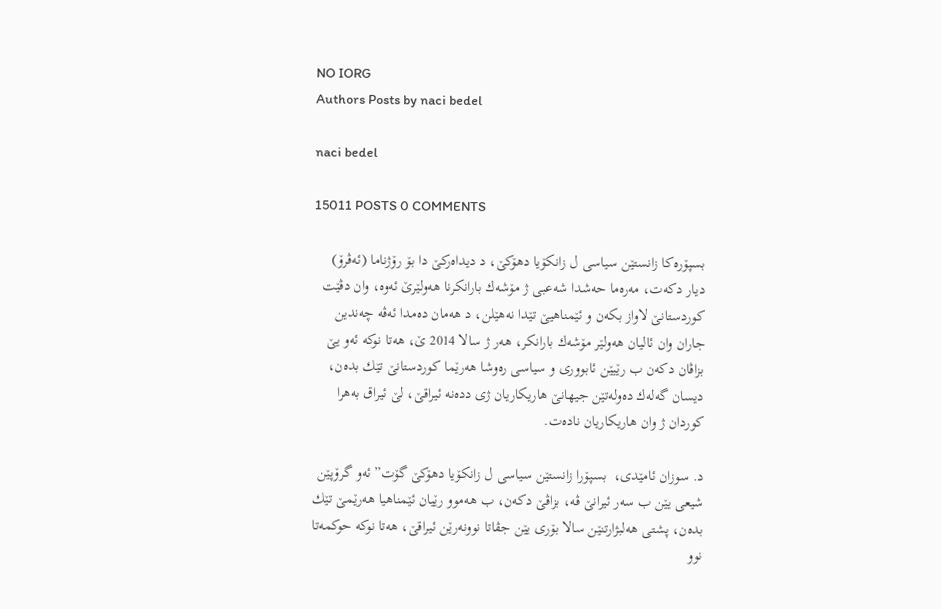NO IORG
Authors Posts by naci bedel

naci bedel

15011 POSTS 0 COMMENTS

بسپۆره‌كا زانستێن سیاسی ل زانكۆیا دهۆكێ‌، د دیداه‌ركێ‌ دا بۆ رۆژناما (ئه‌ڤرۆ) دیار دكه‌ت، مه‌ره‌ما حه‌شدا شه‌عبی ژ مۆشه‌ك بارانكرنا هه‌ولێرێ‌ ئه‌وه‌، وان دڤێت كوردستانێ‌ لاواز بكه‌ن و ئێمناهیێ‌ تێدا نه‌هێلن، د هه‌مان ده‌مدا ئه‌ڤه‌ چه‌ندین جاران وان ئالیان هه‌ولێر مۆشه‌ك بارانكر، هه‌ر ژ سالا 2014 ێ‌، هه‌تا نوكه‌ ئه‌و یێ‌ بزاڤان دكه‌ن ب رێیێن ئابووری و سیاسی ره‌وشا هه‌رێما كوردستانێ‌ تێك بده‌ن، دیسان گه‌له‌ك ده‌وله‌تێن جیهانێ‌ هاریكاریان ژی دده‌نه‌ ئیراقێ، لێ‌ ئیراق به‌هرا كوردان ژ وان هاریكاریان ناده‌ت.

د. سوزان ئامێدی،  بسپۆرا زانستێن سیاسی ل زانكۆیا دهۆكێ‌ گۆت” ئه‌و گرۆپێن شیعی یێن ب سه‌ر ئیرانێ‌ ڤه‌، بزاڤێ‌ دكه‌ن، ب هه‌موو رێیان ئێمناهیا هه‌رێمێ‌ تێك بده‌ن، پشتی هه‌لبژارتنێن سالا بۆری یێن جڤاتا نوونه‌رێن ئیراقێ، هه‌تا نوكه‌ حوكمه‌تا نوو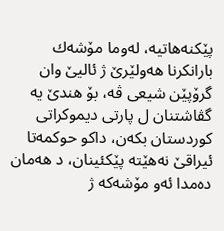پێكنه‌هاتیه‌، له‌وما مۆشه‌ك بارانكرنا هه‌ولێرێ‌ ژ ئالیێ‌ وان گرۆپێن شیعی ڤه‌، بۆ هندێ‌ یه‌ گڤاشتنان ل پارتی دیموكراتی كوردستان بكه‌ن، داكو حوكمه‌تا ئیراقێ نه‌هێته‌ پێكئینان، د هه‌مان ده‌مدا ئه‌و مۆشه‌كه‌ ژ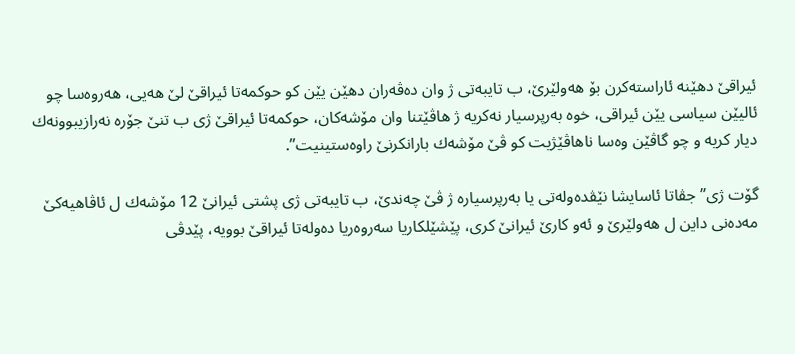ئیراقێ دهێنه‌ ئاراسته‌كرن بۆ هه‌ولێرێ‌، ب تایبه‌تی ژ وان ده‌ڤه‌ران دهێن یێن كو حوكمه‌تا ئیراقێ لێ‌ هه‌یی، هه‌روه‌سا چو ئالیێن سیاسی یێن ئیراقی، خوه‌ به‌رپرسیار نه‌كریه‌ ژ هاڤێتنا وان مۆشه‌كان، حوكمه‌تا ئیراقێ ژی ب تنێ‌ جۆره‌ نه‌رازیبوونه‌ك دیار كریه‌ و چو گاڤێن وه‌سا ناهاڤێژیت كو ڤێ‌ مۆشه‌ك بارانكرنێ‌ راوه‌ستینیت”.

گۆت ژی” جڤاتا ئاسایشا نێڤده‌وله‌تی یا به‌رپرسیاره‌ ژ ڤێ‌ چه‌ندێ‌، ب تایبه‌تی ژی پشتی ئیرانێ‌ 12 مۆشه‌ك ل ئاڤاهیه‌كێ‌ مه‌ده‌نی داین ل هه‌ولێرێ‌ و ئه‌و كارێ‌ ئیرانێ‌ كری، پێشێلكاریا سه‌روه‌ریا ده‌وله‌تا ئیراقێ بوویه‌، پێدڤی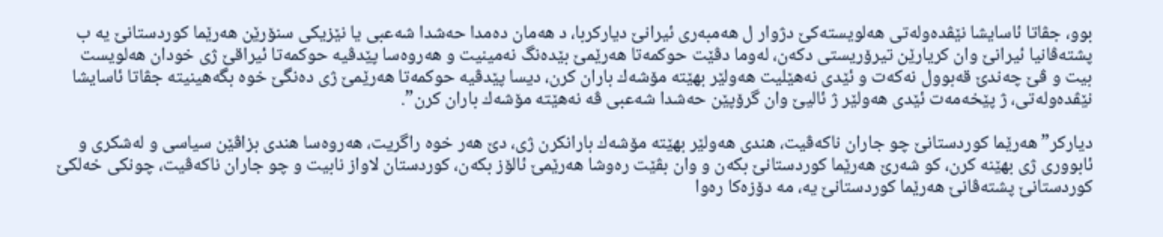بوو، جڤاتا ئاسایشا نێڤده‌وله‌تی هه‌لویسته‌كێ‌ دژوار ل هه‌مبه‌ری ئیرانێ‌ دیاركربا، د هه‌مان ده‌مدا حه‌شدا شه‌عبی یا نێزیكی سنۆرێن هه‌رێما كوردستانێ‌ یه‌ ب پشته‌ڤانیا ئیرانێ‌ وان كریارێن تیرۆریستی دكه‌ن، له‌وما دڤێت حوكمه‌تا هه‌رێمێ‌ بێده‌نگ نه‌مینیت و هه‌روه‌سا پێدڤیه‌ حوكمه‌تا ئیراقێ ژی خودان هه‌لویست بیت و ڤێ‌ چه‌ندێ‌ قه‌بوول نه‌كه‌ت و ئێدی نه‌هێلیت هه‌ولێر بهێته‌ مۆشه‌ك باران كرن، دیسا پێدڤیه‌ حوكمه‌تا هه‌رێمێ‌ ژی ده‌نگێ‌ خوه‌ بگه‌هینیته‌ جڤاتا ئاسایشا نێڤده‌وله‌تی، ژ پێخه‌مه‌ت ئێدی هه‌ولێر ژ ئالیێ‌ وان گرۆپێن حه‌شدا شه‌عبی ڤه‌ نه‌هێته‌ مۆشه‌ك باران كرن”.

دیاركر”هه‌رێما كوردستانێ‌ چو جاران ناكه‌ڤیت، هندی هه‌ولێر بهێته‌ مۆشه‌ك بارانكرن ژی، دێ‌ هه‌ر خوه‌ راگریت، هه‌روه‌سا هندی بزاڤێن سیاسی و له‌شكری و ئابووری ژی بهێنه‌ كرن، كو شه‌رێ‌ هه‌رێما كوردستانێ‌ بكه‌ن و وان بڤێت ره‌وشا هه‌رێمێ‌ ئالۆز بكه‌ن، كوردستان لاواز نابیت و چو جاران ناكه‌ڤیت، چونكی خه‌لكێ‌ كوردستانێ‌ پشته‌ڤانێ‌ هه‌رێما كوردستانێ‌ یه‌، مه‌ دۆزه‌كا ره‌وا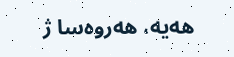هه‌یه‌، هه‌روه‌سا ژ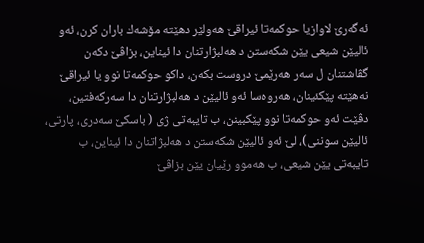ئه‌گه‌رێ‌ لاوازیا حوكمه‌تا ئیراقێ هه‌ولێر دهێته‌ مۆشه‌ك باران كرن، ئه‌و ئالیێن شیعی یێن شكه‌ستن د هه‌لبژارتنان دا ئیناین، بزاڤێ‌ دكه‌ن گڤاشتنان ل سه‌ر هه‌رێمێ‌ دروست بكه‌ن، داكو حوكمه‌تا نوو یا ئیراقێ نه‌هێته‌ پێكئینان، هه‌روه‌سا ئه‌و ئالیێن د هه‌لبژارتنان دا سه‌ركه‌فتین، دڤێت ئه‌و حوكمه‌تا نوو پێكبینن، ب تایبه‌تی ژی ( باسكێ‌ سه‌دری، پارتی، ئالیێن سوننی)، لێ‌ ئه‌و ئالیێن شكه‌ستن د هه‌لبژاتنان دا ئیناین، ب تایبه‌تی یێن شیعی، ب هه‌موو رێیان یێن بزاڤێ‌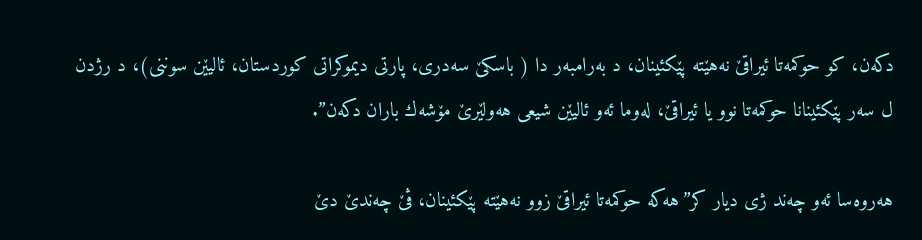دكه‌ن، كو حوكمه‌تا ئیراقێ نه‌هێته‌ پێكئینان، د به‌رامبه‌ر دا ( باسكێ‌ سه‌دری، پارتی دیموكراتی كوردستان، ئالیێن سوننی)، د رژدن ل سه‌ر پێكئینانا حوكمه‌تا نوو یا ئیراقێ، له‌وما ئه‌و ئالیێن شیعی هه‌ولێرێ‌ مۆشه‌ك باران دكه‌ن”.

هه‌روه‌سا ئه‌و چه‌ند ژی دیار كر”هه‌كه‌ حوكمه‌تا ئیراقێ زوو نه‌هێته‌ پێكئینان، ڤێ‌ چه‌ندێ‌ دێ‌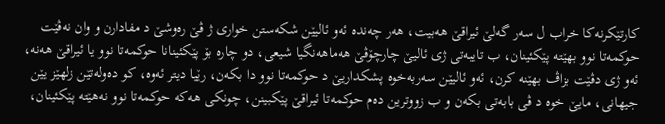كارتێكرنه‌كا خراب ل سه‌ر گه‌لێ‌ ئیراقێ هه‌بیت، هه‌ر چه‌نده‌ ئه‌و ئالیێن شكه‌ستن خواری ژ ڤێ‌ ره‌وشێ‌ د مفادارن و وان نه‌ڤێت حوكمه‌تا نوو بهێته‌ پێكئینان، ب تایبه‌تی ژی ئالیێ چارچۆڤێ‌ هه‌ماهه‌نگیا شیعی، دو چاره‌ بۆ پێكئینانا حوكمه‌تا نوو یا ئیراقێ هه‌نه‌، ئه‌و ژی دڤێت بزاڤ بهێنه‌ كرن، ئه‌و ئالیێن سه‌ربه‌خوه‌ پشكداریێ‌ د حوكمه‌تا نوو دا بكه‌ن، رێیا دیتر ئه‌وه‌، كو ده‌وله‌تێن زلهێز یێن جیهانی، مایێ‌ خوه‌ د ڤی بابه‌تی بكه‌ن و ب زووترین ده‌م حوكمه‌تا ئیراقێ پێكبینن، چونكی هه‌كه‌ حوكمه‌تا نوو نه‌هێته‌ پێكئینان،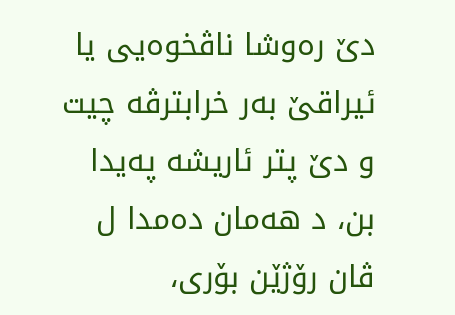دێ‌ ره‌وشا ناڤخوه‌یی یا ئیراقێ به‌ر خرابترڤه‌ چیت و دێ‌ پتر ئاریشه‌ په‌یدا بن، د هه‌مان ده‌مدا ل ڤان رۆژێن بۆری،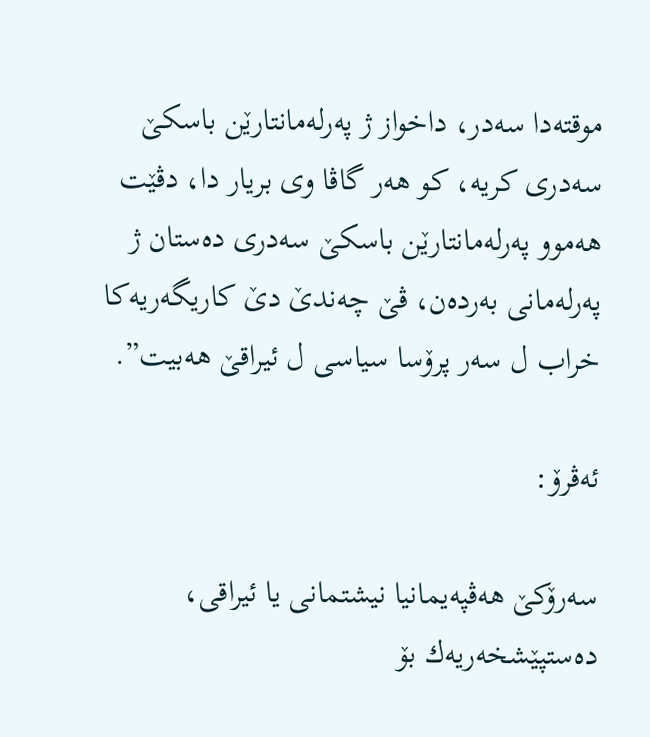موقته‌دا سه‌در، داخواز ژ په‌رله‌مانتارێن باسكێ‌ سه‌دری كریه‌، كو هه‌ر گاڤا وی بریار دا، دڤێت هه‌موو په‌رله‌مانتارێن باسكێ‌ سه‌دری ده‌ستان ژ په‌رله‌مانی به‌رده‌ن، ڤێ‌ چه‌ندێ‌ دێ‌ كاریگه‌ریه‌كا خراب ل سه‌ر پرۆسا سیاسی ل ئیراقێ هه‌بیت”.

ئه‌ڤرۆ:

سه‌رۆكێ هه‌ڤپه‌یمانیا نیشتمانی یا ئیراقی، ده‌ستپێشخه‌ریه‌ك بۆ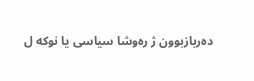ده‌ربازبوون ژ ره‌وشا سیاسی یا نوكه‌ ل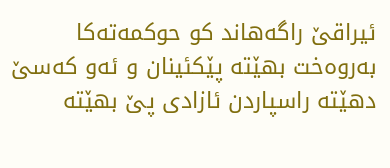ئیراقێ راگه‌هاند كو حوكمه‌ته‌كا به‌روه‌خت بهێته‌ پێكئینان و ئه‌و كه‌سێ دهێته‌ راسپاردن ئازادی پێ بهێته‌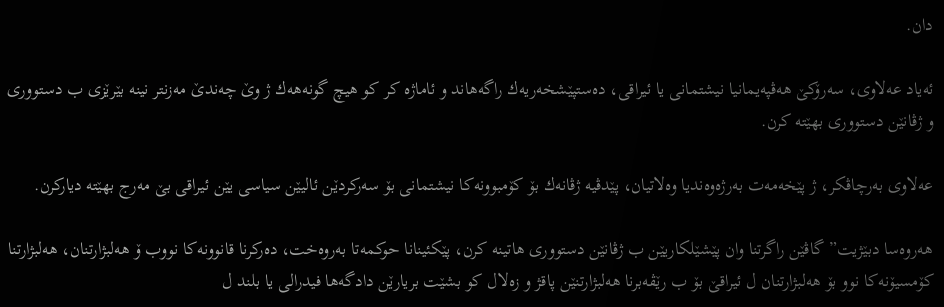دان.

ئه‌یاد عه‌لاوی، سه‌رۆكێ هه‌ڤپه‌یمانیا نیشتمانی یا ئیراقی، ده‌ستپێشخه‌ریه‌ك راگه‌هاند و ئاماژه‌ كر كو هیچ گونه‌هه‌ك ژ وێ چه‌ندێ مه‌زنتر نینه‌ بێرێزی ب دستووری و ژڤانێن دستووری بهێته‌ كرن.

عه‌لاوی به‌رچاڤكر، ژ پێخه‌مه‌ت به‌رژه‌وه‌ندیا وه‌لاتیان، پێدڤیه‌ ژڤانه‌ك بۆ كۆمبوونه‌كا نیشتمانی بۆ سه‌ركردێن ئالیێن سیاسی یێن ئیراقی بێ مه‌رج بهێته‌ دیاركرن.

هه‌روه‌سا دبێژیت” گاڤێن راگرتنا وان پێشێلكاریێن ب ژڤانێن دستووری هاتینه‌ كرن، پێكئینانا حوكمه‌تا به‌روه‌خت، ده‌ركرنا قانوونه‌كا نووب ۆ هه‌لبژارتنان، هه‌لبژارتنا كۆمسیۆنه‌كا نوو بۆ هه‌لبژارتنان ل ئیراقێ بۆ ب رێڤه‌برنا هه‌لبژارتنێن پاقژ و زه‌لال كو بشێت بریارێن دادگه‌ها فیدرالی یا بلند ل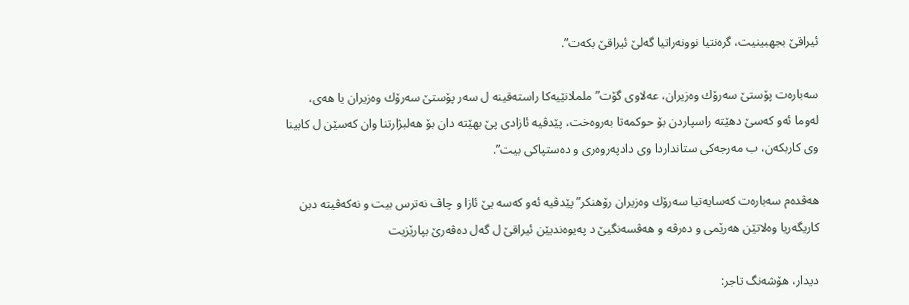ئیراقێ بجهبینیت، گره‌نتیا نوونه‌راتیا گه‌لێ ئیراقێ بكه‌ت”.

سه‌باره‌ت پۆستێ سه‌رۆك وه‌زیران، عه‌لاوی گۆت” ململانێیه‌كا راسته‌قینه‌ ل سه‌ر پۆستێ سه‌رۆك وه‌زیران یا هه‌ی، له‌وما ئه‌و كه‌سێ دهێته‌ راسپاردن بۆ حوكمه‌تا به‌روه‌خت، پێدڤیه‌ ئازادی پێ بهێته‌ دان بۆ هه‌لبژارتنا وان كه‌سێن ل كابینا وی كاربكه‌ن، ب مه‌رجه‌كی ستانداردا وی دادپه‌روه‌ری و ده‌ستپاكی بیت”.

هه‌ڤده‌م سه‌باره‌ت كه‌سایه‌تیا سه‌رۆك وه‌زیران رۆهنكر” پێدڤیه‌ ئه‌و كه‌سه‌ یێ ئازا و چاڤ نه‌ترس بیت و نه‌كه‌ڤیته‌ دبن كاریگه‌ریا وه‌لاتێن هه‌رێمی و ده‌رڤه‌ و هه‌ڤسه‌نگیێ د په‌یوه‌ندیێن ئیراقێ ل گه‌ل ده‌ڤه‌رێ بپارێزیت

دیدار، هۆشه‌نگ تاجر: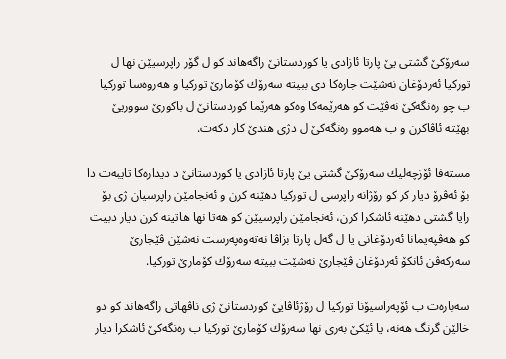سه‌رۆكێ گشتی یێ پارتا ئازادی یا كوردستانێ راگه‌هاند كو ل گۆر راپرسیێن نها ل توركیا ئه‌ردۆغان نه‌شێت جاره‌كا دی ببیته‌ سه‌رۆك كۆمارێ توركیا و هه‌روه‌سا توركیا ب چو ره‌نگه‌كێ نه‌ڤێت كو هه‌رێمه‌كا وه‌كو هه‌رێما كوردستانێ ل باكورێ سووریێ بهێته‌ ئاڤاكرن و ب هه‌موو ره‌نگه‌كێ ل دژی هندێ كار دكه‌ت.

مسته‌فا ئۆزچه‌لیك سه‌رۆكێ گشتی یێ پارتا ئازادی یا كوردستانێ د دیداره‌كا تایبه‌ت دا بۆ ئه‌ڤرۆ دیار كر كو رۆژانه‌ راپرسی ل توركیا دهێنه‌ كرن و ئه‌نجامێن راپرسیان ژی بۆ رایا گشتی دهێنه‌ ئاشكرا كرن، ئه‌نجامێن راپرسیێن كو هه‌تا نها هاتینه‌ كرن دیار دبیت كو هه‌ڤپه‌یمانا ئه‌ردۆغانی یا ل گه‌ل پارتا بزاڤا نه‌ته‌وه‌په‌رست نه‌شێن ڤێجارێ سه‌ركه‌ڤن ئانكۆ ئه‌ردۆغان ڤێجارێ نه‌شێت ببیته‌ سه‌رۆك كۆمارێ توركیا.

سه‌باره‌ت ب ئۆپه‌راسیۆنا توركیا ل رۆژئاڤایێ كوردستانێ ژی ناڤهاتی راگه‌هاند كو دو خالێن گرنگ هه‌نه‌، یا ئێكێ به‌ری نها سه‌رۆك كۆمارێ توركیا ب ره‌نگه‌كێ ئاشكرا دیار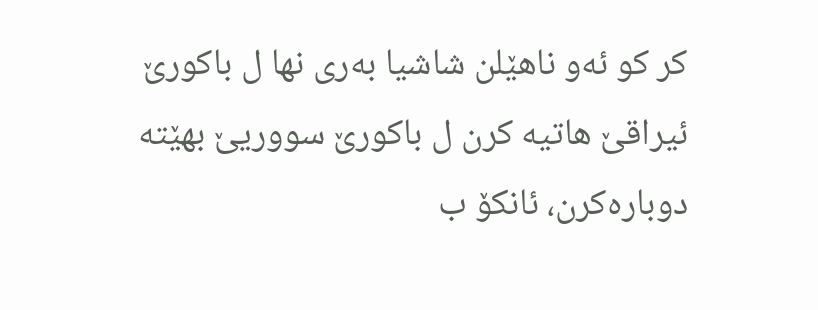كر كو ئه‌و ناهێلن شاشیا به‌ری نها ل باكورێ ئیراقێ هاتیه‌ كرن ل باكورێ سووریێ بهێته‌ دوباره‌كرن، ئانكۆ ب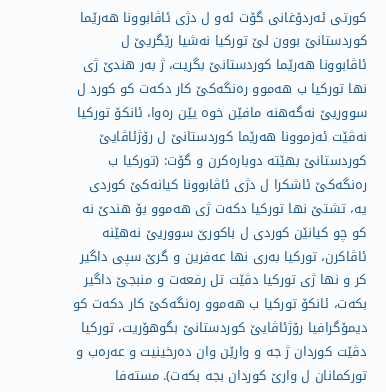كورتی ئه‌ردۆغانی گۆت ئه‌و ل دژی ئاڤابوونا هه‌رێما كوردستانێ بوون لێ توركیا نه‌شیا رێگریێ ل ئاڤابوونا هه‌رێما كوردستانێ بگریت، ژ به‌ر هندێ ژی نها توركیا ب هه‌موو ره‌نگه‌كێ كار دكه‌ت كو كورد ل سووریێ نه‌گه‌هنه‌ مافێن خوه‌ یێن ره‌وا، ئانكۆ توركیا نه‌ڤێت ئه‌زموونا هه‌رێما كوردستانێ ل رۆژئاڤایێ كوردستانێ بهێته‌ دوباره‌كرن و گۆت: (توركیا ب ره‌نگه‌كێ ئاشكرا ل دژی ئاڤابوونا كیانه‌كێ كوردی یه‌، تشتێ نها توركیا دكه‌ت ژی هه‌موو بۆ هندێ نه‌ كو چو كیانێن كوردی ل باكورێ سووریێ نه‌هێنه‌ ئاڤاكرن، توركیا به‌ری نها عه‌فرین و گرێ سپی داگیر كر و نها ژی توركیا دڤێت تل رفعه‌ت و منبجێ داگیر بكه‌ت، ئانكۆ توركیا ب هه‌موو ره‌نگه‌كێ كار دكه‌ت كو دیمۆگرافیا رۆژئاڤایێ كوردستانێ بگوهۆریت، توركیا دڤێت كوردان ژ جه و وارێن وان ده‌رخینیت و عه‌ره‌ب و توركمانان ل وارێ كوردان بجه بكه‌ت). مسته‌فا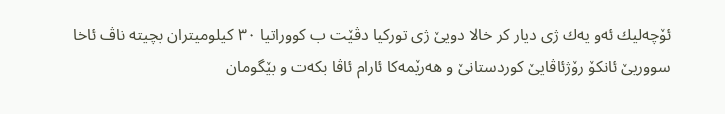ئۆچه‌لیك ئه‌و یه‌ك ژی دیار كر خالا دویێ‌ ژی توركیا دڤێت ب كووراتیا ٣٠ كیلومیتران بچیته‌ ناڤ ئاخا سووریێ ئانكۆ رۆژئاڤایێ كوردستانێ و هه‌رێمه‌كا ئارام ئاڤا بكه‌ت و بێگومان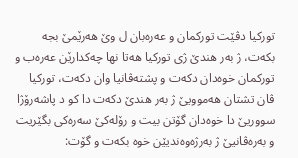توركیا دڤێت توركمان و عه‌ره‌بان ل وێ هه‌رێمێ بجه بكه‌ت، ژ به‌ر هندێ ژی توركیا هه‌تا نها چه‌كدارێن عه‌ره‌ب و توركمان خوه‌دان دكه‌ت و پشته‌ڤانیا وان دكه‌ت، توركیا ڤان تشتان هه‌موویێ ژ به‌ر هندێ دكه‌ت دا كو د پاشه‌رۆژا سووریێ دا خوه‌دان گۆتن بیت و رۆله‌كێ سه‌ره‌كی بگێریت و به‌ره‌ڤانیێ ژ به‌رژه‌وه‌ندیێن خوه‌ بكه‌ت و گۆت: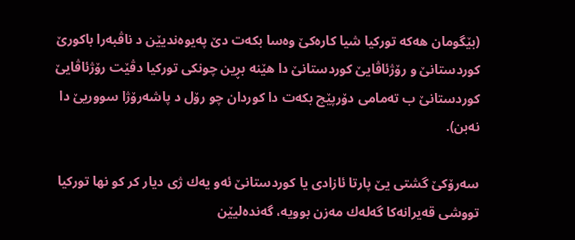(بێگومان هه‌كه‌ توركیا شیا كاره‌كێ وه‌سا بكه‌ت دێ په‌یوه‌ندیێن د ناڤبه‌را باكورێ كوردستانێ و رۆژئاڤایێ كوردستانێ دا هێنه‌ بڕین چونكی توركیا دڤێت رۆژئاڤایێ كوردستانێ ب ته‌مامی دۆرپێچ بكه‌ت دا كوردان چو رۆل د پاشه‌رۆژا سووریێ دا نه‌بن).

سه‌رۆكێ گشتی یێ پارتا ئازادی یا كوردستانێ ئه‌و یه‌ك ژی دیار كر كو نها توركیا تووشی قه‌یرانه‌كا گه‌له‌ك مه‌زن بوویه‌، گه‌نده‌لیێن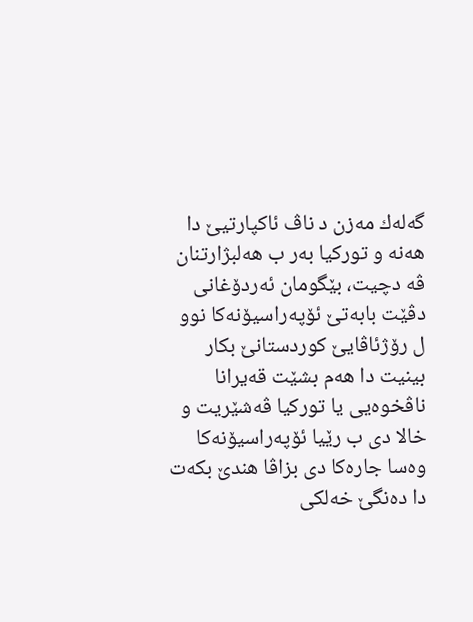گه‌له‌ك مه‌زن د ناڤ ئاكپارتیێ دا هه‌نه‌ و توركیا به‌ر ب هه‌لبژارتنان ڤه‌ دچیت، بێگومان ئه‌ردۆغانی دڤێت بابه‌تێ ئۆپه‌راسیۆنه‌كا نوو ل رۆژئاڤایێ كوردستانێ بكار بینیت دا هه‌م بشێت قه‌یرانا ناڤخوه‌یی یا توركیا ڤه‌شێریت و خالا دی ب رێیا ئۆپه‌راسیۆنه‌كا وه‌سا جاره‌كا دی بزاڤا هندێ بكه‌ت دا ده‌نگێ خه‌لكی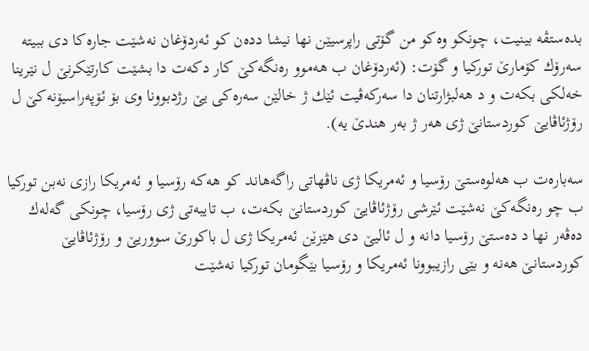بده‌ستڤه‌ بینیت، چونكو وه‌كو من گۆتی راپرسیێن نها نیشا دده‌ن كو ئه‌ردۆغان نه‌شێت جاره‌كا دی ببیته‌ سه‌رۆك كۆمارێ توركیا و گۆت: (ئه‌ردۆغان ب هه‌موو ره‌نگه‌كێ كار دكه‌ت دا بشێت كارتێكرنێ ل نێرینا خه‌لكی بكه‌ت و د هه‌لبژارتنان دا سه‌ركه‌ڤیت ئێك ژ خالێن سه‌ره‌كی یێ رژدبوونا وی بۆ ئۆپه‌راسیۆنه‌كێ‌ ل رۆژئاڤایێ كوردستانێ ژی هه‌ر ژ به‌ر هندێ یه‌).

سه‌باره‌ت ب هه‌لوه‌ستێ رۆسیا و ئه‌مریكا ژی ناڤهاتی راگه‌هاند كو هه‌كه‌ رۆسیا و ئه‌مریكا رازی نه‌بن توركیا ب چو ره‌نگه‌كێ نه‌شێت ئێرشی رۆژئاڤایێ كوردستانێ بكه‌ت، ب تایبه‌تی ژی رۆسیا، چونكی گه‌له‌ك ده‌ڤه‌ر نها د ده‌ستێ رۆسیا دانه‌ و ل ئالیێ دی هێزێن ئه‌مریكا ژی ل باكورێ سووریێ و رۆژئاڤایێ كوردستانێ هه‌نه‌ و بێی رازیبوونا ئه‌مریكا و رۆسیا بێگومان توركیا نه‌شێت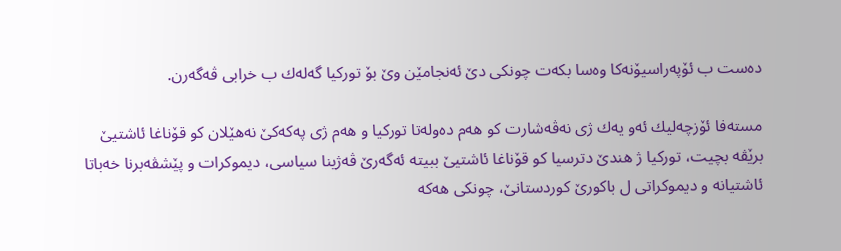ده‌ست ب ئۆپه‌راسیۆنه‌كا وه‌سا بكه‌ت چونكی دێ ئه‌نجامێن وێ بۆ توركیا گه‌له‌ك ب خرابی ڤه‌گه‌رن.

مسته‌فا ئۆزچه‌لیك ئه‌و یه‌ك ژی نه‌ڤه‌شارت كو هه‌م ده‌وله‌تا توركیا و هه‌م ژی په‌كه‌كێ نه‌هێلان كو قۆناغا ئاشتیێ برێڤه‌ بچیت، توركیا ژ هندێ دترسیا كو قۆناغا ئاشتیێ ببیته‌ ئه‌گه‌رێ ڤه‌ژینا سیاسی، دیموكرات و پێشڤه‌برنا خه‌باتا ئاشتیانه‌ و دیموكراتی ل باكورێ كوردستانێ، چونكی هه‌كه‌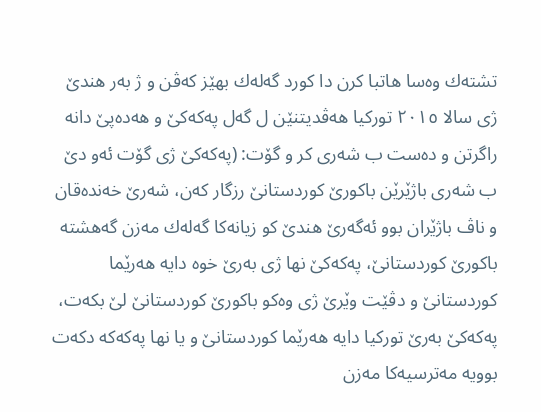تشته‌ك وه‌سا هاتبا كرن دا كورد گه‌له‌ك بهێز كه‌ڤن و ژ به‌ر هندێ ژی سالا ٢٠١٥ توركیا هه‌ڤدیتنێن ل گه‌ل په‌كه‌كێ و هه‌ده‌پێ دانه‌ راگرتن و ده‌ست ب شه‌ری كر و گۆت: (په‌كه‌كێ ژی گۆت ئه‌و دێ ب شه‌ری باژێرێن باكورێ كوردستانێ رزگار كه‌ن، شه‌رێ خه‌نده‌قان و ناڤ باژێران بوو ئه‌گه‌رێ هندێ كو زیانه‌كا گه‌له‌ك مه‌زن گه‌هشته‌ باكورێ كوردستانێ، په‌كه‌كێ نها ژی به‌رێ خوه‌ دایه‌ هه‌رێما كوردستانێ و دڤێت وێرێ ژی وه‌كو باكورێ كوردستانێ لێ بكه‌ت، په‌كه‌كێ به‌رێ توركیا دایه‌ هه‌رێما كوردستانێ و یا نها په‌كه‌كه‌ دكه‌ت بوویه‌ مه‌ترسیه‌كا مه‌زن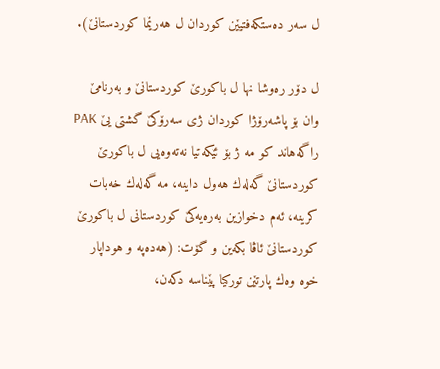ل سه‌ر ده‌ستكه‌فتیێن كوردان ل هه‌رێما كوردستانێ).

ل دۆر ره‌وشا نها ل باكورێ كوردستانێ و به‌رنامێ وان بۆ پاشه‌رۆژا كوردان ژی سه‌رۆكێ گشتی یێ PAK  راگه‌هاند كو مه‌ ژ بۆ ئێكه‌تیا نه‌ته‌وه‌یی ل باكورێ كوردستانێ گه‌له‌ك هه‌ول داینه‌، مه‌ گه‌له‌ك خه‌بات كرینه‌، ئه‌‌م دخوازین به‌ره‌یه‌كێ‌ كوردستانی ل باكورێ كوردستانێ ئاڤا بكه‌ین و گۆت: (هه‌ده‌په‌ و هوداپار خوه‌ وه‌ك پارتێن توركیا پێناسه‌ دكه‌ن،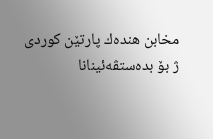مخابن هنده‌ك پارتێن كوردی ژ بۆ بده‌ستڤه‌ئینانا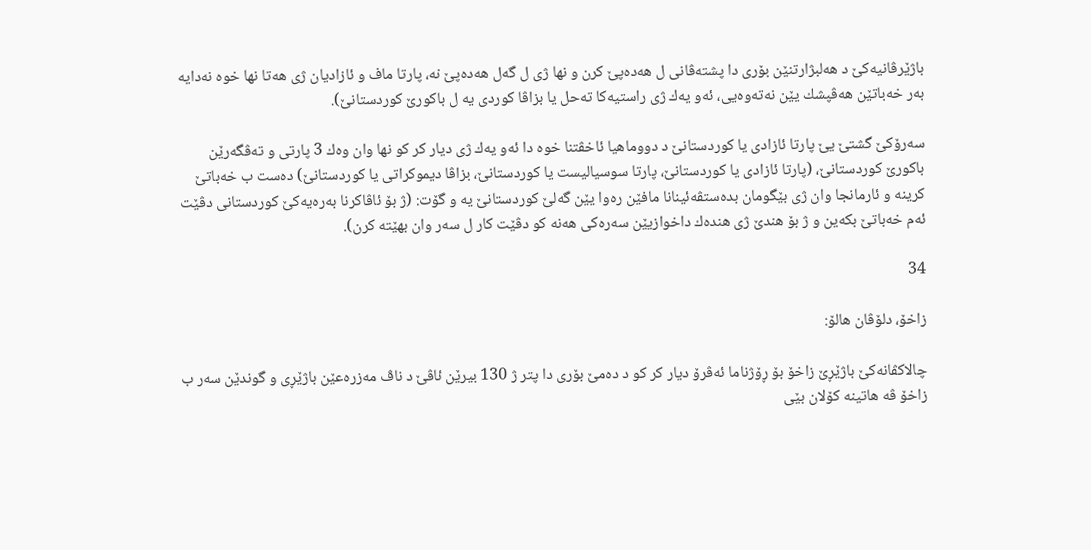باژێرڤانیه‌كێ د هه‌لبژارتنێن بۆری دا پشته‌ڤانی ل هه‌ده‌پێ كرن و نها ژی ل گه‌ل هه‌ده‌پێ نه‌، پارتا ماف و ئازادیان ژی هه‌تا نها خوه‌ نه‌دایه‌ به‌ر خه‌باتێن هه‌ڤپشك یێن نه‌ته‌وه‌یی، ئه‌‌و یه‌ك ژی راستیه‌كا ته‌حل یا بزاڤا كوردی یه‌ ل باكورێ كوردستانێ).

سه‌رۆكێ گشتێ یێ پارتا ئازادی یا كوردستانێ د دووماهیا ئاخڤتنا خوه‌ دا ئه‌و یه‌ك ژی دیار كر كو نها وان‌ وه‌ك 3 پارتی و ته‌ڤگه‌رێن باكورێ كوردستانێ، (پارتا ئازادی یا كوردستانێ، پارتا سوسیالیست یا كوردستانێ، بزاڤا دیموكراتی یا كوردستانێ) ده‌ست ب خه‌باتێ كرینه‌ و ئارمانجا وان ژی بێگومان بده‌ستڤه‌ئینانا مافێن ره‌وا یێن گه‌لێ كوردستانێ یه‌ و گۆت: (ژ بۆ ئاڤاكرنا به‌ره‌یه‌كێ‌ كوردستانی دڤێت ئه‌م خه‌باتێ بكه‌ین و ژ بۆ هندێ ژی هنده‌ك داخوازیێن سه‌ره‌كی هه‌نه‌ كو دڤێت كار ل سه‌ر وان بهێته‌ كرن).

34

زاخۆ، دلۆڤان هالۆ:

چالاكڤانه‌كێ باژێڕێ زاخۆ بۆ ڕۆژناما ئه‌ڤرۆ دیار كر كو د ده‌مێ بۆری دا پتر ژ 130 بیرێن ئاڤێ‌ د ناڤ مه‌زره‌عێن باژێڕی و گوندێن سه‌ر ب زاخۆ ڤه‌ هاتینه‌ كۆلان بێی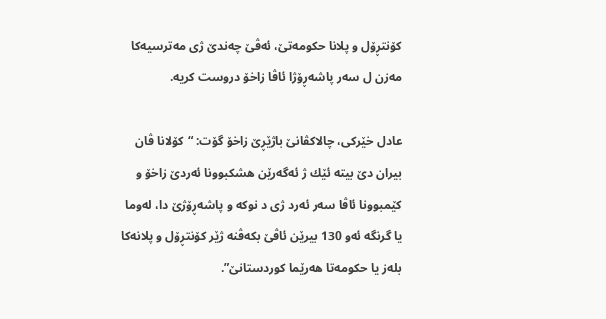كۆنتڕۆل و پلانا حكومه‌تێ، ئه‌ڤێ‌ چه‌ندێ‌ ژی مه‌ترسیه‌كا مه‌زن ل سه‌ر پاشه‌ڕۆژا ئاڤا زاخۆ دروست كریه‌.

عادل خێركی، چالاكڤانێ باژێڕێ زاخۆ گۆت: “كۆلانا ڤان بیران دێ بیته‌ ئێك ژ ئه‌گه‌رێن هشكبوونا ئه‌ردێ زاخۆ و كێمبوونا ئاڤا سه‌ر ئه‌رد ژی د نوكه‌ و پاشه‌ڕۆژێ دا، له‌وما یا گرنگه‌ ئه‌و 130 بیرێن ئاڤێ‌ بكه‌ڤنه‌ ژێر كۆنتڕۆل و پلانه‌كا بله‌ز یا حكومه‌تا هه‌رێما كوردستانێ”.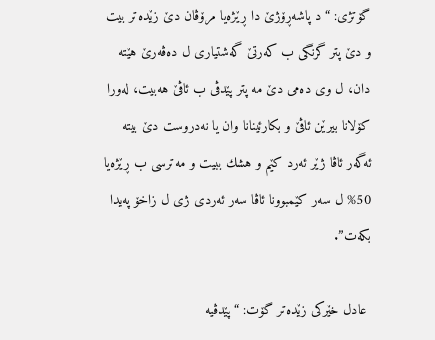گۆتژی: “د پاشه‌ڕۆژێ دا ڕێژه‌یا مرۆڤان دێ زێده‌تر بیت و دێ پتر گرنگی ب كه‌رتێ گه‌شتیاری ل ده‌ڤه‌رێ هێته‌ دان، ل وی ده‌می دێ مه‌ پتر پێدڤی ب ئاڤێ هه‌بیت، له‌ورا كۆلانا بیرێن ئاڤێ‌ و بكارئینانا وان یا نه‌دروست دێ بیته‌ ئه‌گه‌ر ئاڤا ژێر ئه‌رد كێم و هشك ببیت و مه‌ترسی ب ڕێژه‌یا 50% ل سه‌ر كێمبوونا ئاڤا سه‌ر ئه‌ردی ژی ل زاخۆ په‌یدا بكه‌ت”.

 عادل خێركی زێده‌تر گۆت: “پێدڤیه‌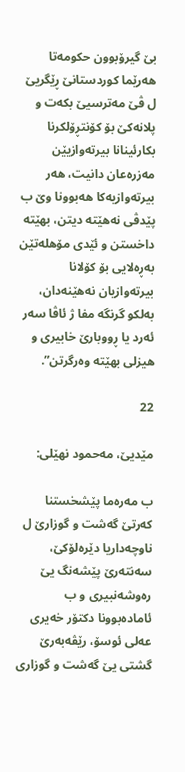بێ گیرۆبوون حكومه‌تا هه‌رێما كوردستانێ ڕێگریێ ل ڤێ مه‌ترسیێ بكه‌ت و پلانه‌كێ بۆ كۆنتڕۆلكرنا بكارئینانا بیرته‌وازیێن مه‌زره‌عان دانیت، هه‌ر بیرته‌وازیه‌كا هه‌بوونا وێ ب پێدڤی نه‌هێته‌ دیتن، بهێته‌ داخستن و ئێدی مۆهله‌تێن به‌ڕه‌لایی بۆ كۆلانا بیرته‌وازیان نه‌هێنه‌دان، به‌لكو گرنگه‌ مفا ژ ئاڤا سه‌ر ئه‌رد یا ڕووبارێ خابیری و هیزلی بهێته‌ وه‌رگرتن”.

22

مێدیێ، مه‌حمود نهێلی:

ب مه‌ره‌ما پێشخستنا كه‌رتێ گه‌شت و گوزارێ ل ناوچه‌داریا دێره‌لۆكێ‌، سه‌نته‌رێ پێشه‌نگ یێ ره‌وشه‌نبیری و ب ئاماده‌بوونا دكتۆر خه‌یری عه‌لی ئوسۆ، رێڤه‌به‌رێ گشتی یێ گه‌شت و گوزاری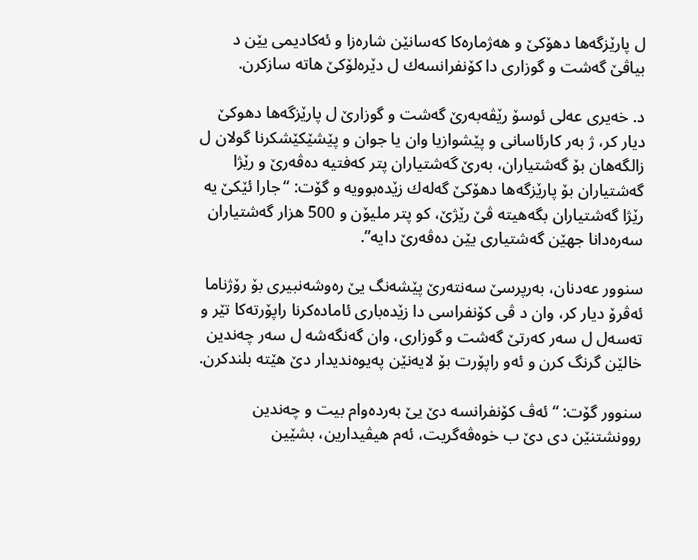ل پارێزگه‌ها دهۆكێ و هه‌ژماره‌كا كه‌سانێن شاره‌زا و ئه‌كادیمی یێن د بیاڤێ گه‌شت و گوزاری دا كۆنفرانسه‌ك ل دێره‌لۆكێ‌ هاته‌ سازكرن.

د. خه‌یری عه‌لی ئوسۆ رێڤه‌به‌رێ گه‌شت و گوزارێ‌ ل پارێزگه‌ها دهوكێ دیار كر، ژ به‌ر كارئاسانی و پێشوازیا وان یا جوان و پێشێكێشكرنا گولان ل زالگه‌هان بۆ گه‌شتیاران، به‌رێ گه‌شتیاران پتر كه‌فتیه‌ ده‌ڤه‌رێ و رێژا گه‌شتیاران بۆ پارێزگه‌ها دهۆكێ گه‌له‌ك زێده‌بوویه‌ و گۆت: “جارا ئێكێ‌ یه‌ رێژا گه‌شتیاران بگه‌هیته‌ ڤێ رێژێ، كو پتر ملیۆن و 500 هزار گه‌شتیاران سه‌ره‌دانا جهێن گه‌شتیاری یێن ده‌ڤه‌رێ دایه‌”.

سنوور عه‌دنان، به‌رپرسێ سه‌نته‌رێ پێشه‌نگ یێ‌ ره‌وشه‌نبیری بۆ رۆژناما ئه‌ڤرۆ دیار كر، وان د ڤی كۆنفراسی دا زێده‌باری ئاماده‌كرنا راپۆرته‌كا تێر و ته‌سه‌ل ل سه‌ر كه‌رتێ‌ گه‌شت و گوزاری، وان گه‌نگه‌شه‌ ل سه‌ر چه‌ندین خالێن گرنگ كرن و ئه‌و راپۆرت بۆ لایه‌نێن په‌یوه‌ندیدار دێ‌ هێته‌ بلندكرن.

سنوور گۆت: “ئه‌ڤ كۆنفرانسه‌ دێ‌ یێ‌ به‌رده‌وام بیت و چه‌ندین روونشتنێن دی دێ ب خوه‌ڤه‌گریت، ئه‌م هیڤیدارین، بشێین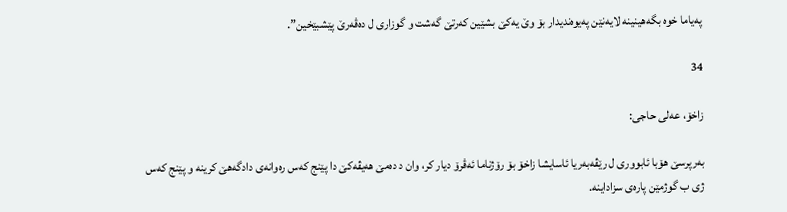په‌یاما خوه‌ بگه‌هینینه‌ لایه‌نێن په‌یوه‌ندیدار بۆ وێ یه‌كێ بشێین كه‌رتێ گه‌شت و گوزاری ل ده‌ڤه‌رێ پێشبێخین”.

34

زاخۆ، عه‌لی حاجی:

به‌رپرسێ هۆبا ئابووری ل رێڤه‌به‌ریا ئاسایشا زاخۆ بۆ رۆژناما ئه‌ڤرۆ دیار كر، وان د ده‌مێ‌ هه‌یڤه‌كێ دا پێنج كه‌س ره‌وانه‌ی دادگه‌هێ كرینه‌ و پێنج كه‌س ژی ب گوژمێن پاره‌ی سزاداینه‌.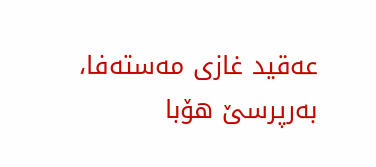عه‌قید غازی مه‌سته‌فا، به‌رپرسێ هۆبا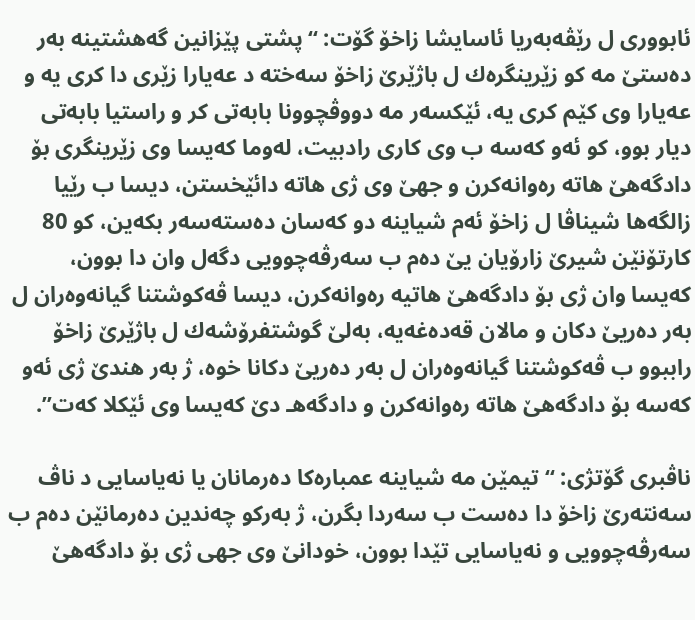ئابووری ل رێڤه‌به‌ریا ئاسایشا زاخۆ گۆت: “پشتی پێزانین گه‌هشتینه‌ به‌ر ده‌ستێ مه‌ كو زێرینگره‌ك ل باژێرێ زاخۆ سه‌خته‌ د عه‌یارا زێری دا كری یه‌ و عه‌یارا وی كێم كری یه‌، ئێكسه‌ر مه‌ دووڤچوونا بابه‌تی كر و راستیا بابه‌تی دیار بوو، كو ئه‌و كه‌سه‌ ب وی كاری رادبیت، له‌وما كه‌یسا وی زێرینگری بۆ دادگه‌هێ هاته‌ ره‌وانه‌كرن و جهێ وی ژی هاته‌ دائێخستن، دیسا ب رێیا زالگه‌ها شیناڤا ل زاخۆ ئه‌م شیاینه‌ دو كه‌سان ده‌سته‌سه‌ر بكه‌ین، كو 80 كارتۆنێن شیرێ زارۆیان یێ ده‌م ب سه‌رڤه‌چوویی دگه‌ل وان دا بوون، كه‌یسا وان ژی بۆ دادگه‌هێ هاتیه‌ ره‌وانه‌كرن، دیسا ڤه‌كوشتنا گیانه‌وه‌ران ل به‌ر ده‌ریێ دكان و مالان قه‌ده‌غه‌یه‌، به‌لێ گوشتفرۆشه‌ك ل باژێرێ زاخۆ راببوو ب ڤه‌كوشتنا گیانه‌وه‌ران ل به‌ر ده‌ریێ دكانا خوه‌، ژ به‌ر هندێ ژی ئه‌و كه‌سه‌ بۆ دادگه‌هێ هاته‌ ره‌وانه‌كرن و دادگه‌هـ دێ كه‌یسا وی ئێكلا كه‌ت”.

ناڤبری گۆتژی: “تیمێن مه‌ شیاینه‌ عمباره‌كا ده‌رمانان یا نه‌یاسایی د ناڤ سه‌نته‌رێ زاخۆ دا ده‌ست ب سه‌ردا بگرن، ژ به‌ركو چه‌ندین ده‌رمانێن ده‌م ب سه‌رڤه‌چوویی و نه‌یاسایی تێدا بوون، خودانێ وی جهی ژی بۆ دادگه‌هێ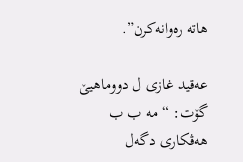هاته‌ ره‌وانه‌كرن”.

عه‌قید غازی ل دووماهیێ گۆت: “مه‌ ب ب هه‌ڤكاری دگه‌ل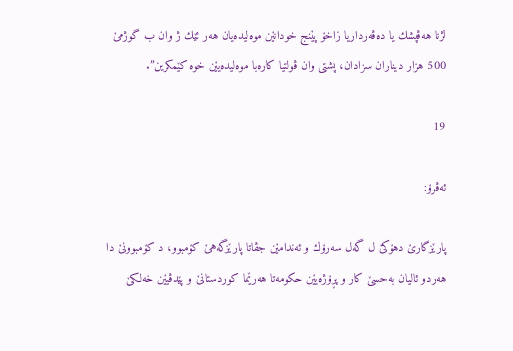لژنا هه‌ڤپشك یا ده‌ڤه‌رداریا زاخۆ پێنج خودانێن موه‌لیده‌یان هه‌ر ئێك ژ وان ب گوژمێ 500 هزار دیناران سزادان، پشتی وان ڤولتیا كاره‌با موه‌لیده‌یێن خوه‌ كێمكرین”.

19

ئه‌ڤرۆ:

پارێزگارێ دهۆكێ ل گه‌ل سه‌رۆك و ئه‌ندامێن جڤاتا پارێزگه‌هێ كۆمبوو، د كۆمبوونێ‌ دا هه‌ردو ئالیان به‌حسێ‌ كار و پڕۆژه‌یێن حكومه‌تا هه‌رێما كوردستانێ و پێدڤیێن خه‌لكێ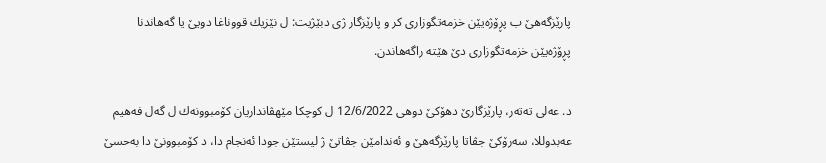پارێزگه‌هێ ب پڕۆژه‌یێن خزمه‌تگوزاری كر و پارێزگار ژی دبێژیت: ل نێزیك قووناغا دویێ یا گه‌هاندنا پڕۆژه‌یێن خزمه‌تگوزاری دێ هێته‌ راگه‌هاندن.

د. عه‌لی ته‌ته‌ر، پارێزگارێ دهۆكێ دوهی 12/6/2022 ل كوچكا مێهڤانداریان كۆمبوونه‌ك ل گه‌ل فه‌هیم عه‌بدوللا، سه‌رۆكێ جڤاتا پارێزگه‌هێ و ئه‌ندامێن جڤاتێ ژ لیستێن جودا ئه‌نجام دا، د كۆمبوونێ دا به‌حسێ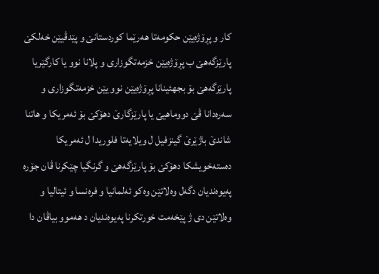كار و پڕۆژه‌یێن حكومه‌تا هه‌رێما كوردستانێ و پێدڤیێن خه‌لكێ پارێزگه‌هێ ب پڕۆژه‌یێن خزمه‌تگوزاری و پلانا نوو یا كارگێریا پارێزگه‌هێ بۆ بجهئینانا پڕۆژه‌یێن نوو یێن خزمه‌تگوزاری و سه‌ره‌دانا ڤێ دووماهیێ یا پارێزگارێ دهۆكێ بۆ ئه‌مریكا و هاتنا شاندێ باژێرێ گینزفیل ل ویلایه‌تا فلوریدا ل ئه‌مریكا ده‌سته‌خویشكا دهۆكێ بۆ پارێزگه‌هێ و گرنگیا چێكرنا ڤان جۆره‌ په‌یوه‌ندیان دگه‌ل وه‌لاتێن وه‌كو ئه‌لمانیا و فره‌نسا و ئیتالیا و وه‌لاتێن دی ژ پێخه‌مت خورتكرنا په‌یوه‌ندیان د هه‌موو بیاڤان دا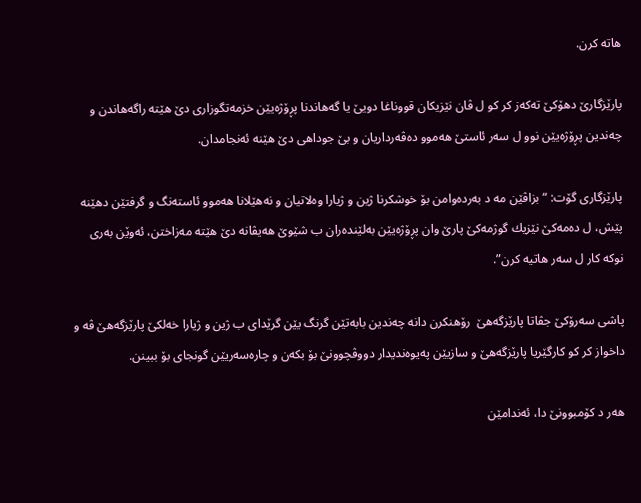هاته‌ كرن.

پارێزگارێ دهۆكێ ته‌كه‌ز كر كو ل ڤان نێزیكان قووناغا دویێ‌ یا گه‌هاندنا پڕۆژه‌یێن خزمه‌تگوزاری دێ هێته‌ راگه‌هاندن و چه‌ندین پڕۆژه‌یێن نوو ل سه‌ر ئاستێ هه‌موو ده‌ڤه‌رداریان و بێ جوداهی دێ هێنه‌ ئه‌نجامدان.

پارێزگاری گۆت: “بزاڤێن مه‌ د به‌رده‌وامن بۆ خوشكرنا ژین و ژیارا وه‌لاتیان و نه‌هێلانا هه‌موو ئاسته‌نگ و گرفتێن دهێنه‌ پێش، ل ده‌مه‌كێ نێزیك گوژمه‌كێ پارێ وان پڕۆژه‌یێن به‌لێنده‌ران ب شێوێ هه‌یڤانه‌ دێ هێته‌ مه‌زاختن، ئه‌وێن به‌ری نوكه‌ كار ل سه‌ر هاتیه‌ كرن”.

پاشی سه‌رۆكێ جڤاتا پارێزگه‌هێ  رۆهنكرن دانه‌ چه‌ندین بابه‌تێن گرنگ یێن گرێدای ب ژین و ژیارا خه‌لكێ پارێزگه‌هێ ڤه‌ و داخواز كر كو كارگێریا پارێزگه‌هێ و سازیێن په‌یوه‌ندیدار دووڤچوونێ‌ بۆ بكه‌ن و چاره‌سه‌ریێن گونجای بۆ ببینن.

هه‌ر د كۆمبوونێ‌ دا، ئه‌ندامێن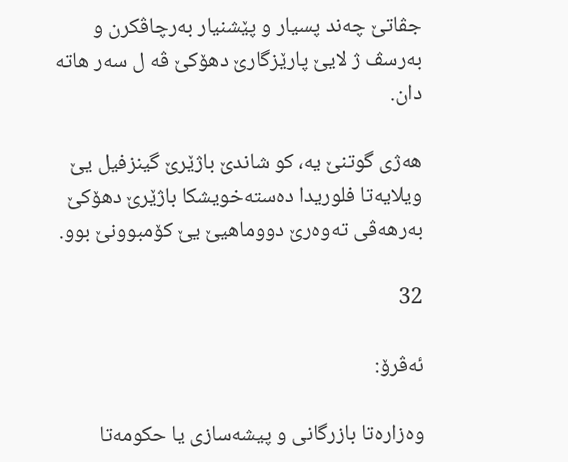جڤاتێ چه‌ند پسیار و پێشنیار به‌رچاڤكرن و به‌رسڤ ژ لایێ پارێزگارێ دهۆكێ ڤه‌ ل سه‌ر هاته‌ دان.

هه‌ژی گوتنێ یه‌، كو شاندێ باژێرێ گینزفیل یێ ویلایه‌تا فلوریدا ده‌سته‌خویشكا باژێرێ دهۆكێ به‌رهه‌ڤی ته‌وه‌رێ دووماهیێ یێ كۆمبوونێ بوو.

32

ئه‌ڤرۆ:

وه‌زاره‌تا بازرگانی و پیشه‌سازی یا حكومه‌تا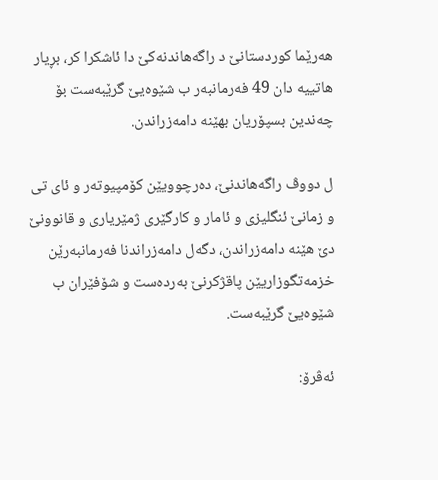هه‌رێما كوردستانێ د راگه‌هاندنه‌كێ دا ئاشكرا كر، بڕیار هاتییه‌ دان 49 فه‌رمانبه‌ر ب شێوه‌یێ گرێبه‌ست بۆ چه‌ندین بسپۆریان بهێنه‌ دامه‌زراندن.

ل دووڤ راگه‌هاندنێ، ده‌رچوویێن كۆمپیوته‌ر و ئای تی و زمانێ ئنگلیزی و ئامار و كارگێری ژمێریاری و قانوونێ دێ هێنه‌ دامه‌زراندن، دگه‌ل دامه‌زراندنا فه‌رمانبه‌رێن خزمه‌تگوزاریێن پاقژكرنێ به‌رده‌ست و شۆفێران ب شێوه‌یێ گرێبه‌ست.

ئه‌ڤرۆ: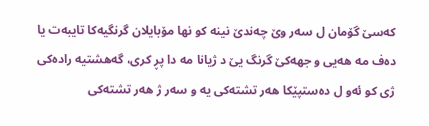كه‌سێ‌ گۆمان ل سه‌ر وێ‌ چه‌ندێ‌ نینه‌ كو نها مۆبایلان گرنگیه‌كا تایبه‌ت یا ده‌ف مه‌ هه‌یی و جهه‌كێ‌ گرنگ یێ‌ د ژیانا مه‌ دا پڕ كری، گه‌هشتیه‌ راده‌كی ژی كو ئه‌و ل ده‌ستپێكا هه‌ر تشته‌كی یه‌ و سه‌ر ژ هه‌ر تشته‌كی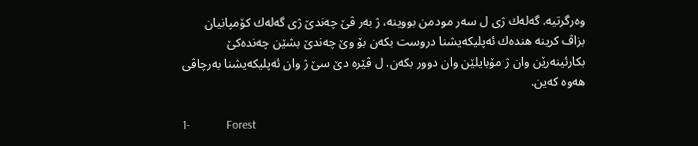وه‌رگرتیه‌. گه‌له‌ك ژی ل سه‌ر مودمن بووینه‌، ژ به‌ر ڤێ‌ چه‌ندێ‌ ژی گه‌له‌ك كۆمپانیان بزاڤ كرینه‌ هنده‌ك ئه‌پلیكه‌یشنا دروست بكه‌ن بۆ وێ‌ چه‌ندێ‌ بشێن چه‌نده‌كێ‌ بكارئینه‌رێن وان ژ مۆبایلێن وان دوور بكه‌ن. ل ڤێره‌ دێ‌ سێ‌ ژ وان ئه‌پلیكه‌یشنا به‌رچاڤی هه‌وه‌ كه‌ین.

1-            Forest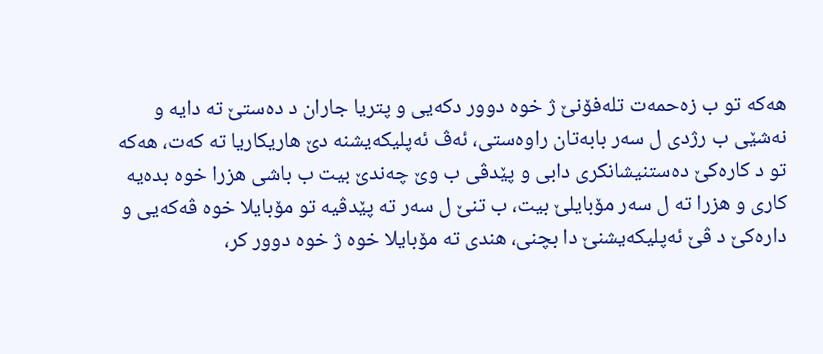هه‌كه‌ تو ب زه‌حمه‌ت تله‌فۆنێ‌ ژ خوه‌ دوور دكه‌یی و پتریا جاران د ده‌ستێ‌ ته‌ دایه‌ و نه‌شێی ب رژدی ل سه‌ر بابه‌تان راوه‌ستی، ئه‌ڤ ئه‌پلیكه‌یشنه‌ دێ‌ هاریكاریا ته‌ كه‌ت، هه‌كه‌ تو د كاره‌كێ‌ ده‌ستنیشانكری دابی و پێدڤی ب وێ‌ چه‌ندێ‌ بیت ب باشی هزرا خوه‌ بده‌یه‌ كاری و هزرا ته‌ ل سه‌ر مۆبایلێ‌ بیت، ب تنێ‌ ل سه‌ر ته‌ پێدڤیه‌ تو مۆبایلا خوه‌ ڤه‌كه‌یی و داره‌كێ‌ د ڤێ‌ ئه‌پلیكه‌یشنێ‌ دا بچنی، هندی ته‌ مۆبایلا خوه‌ ژ خوه‌ دوور كر،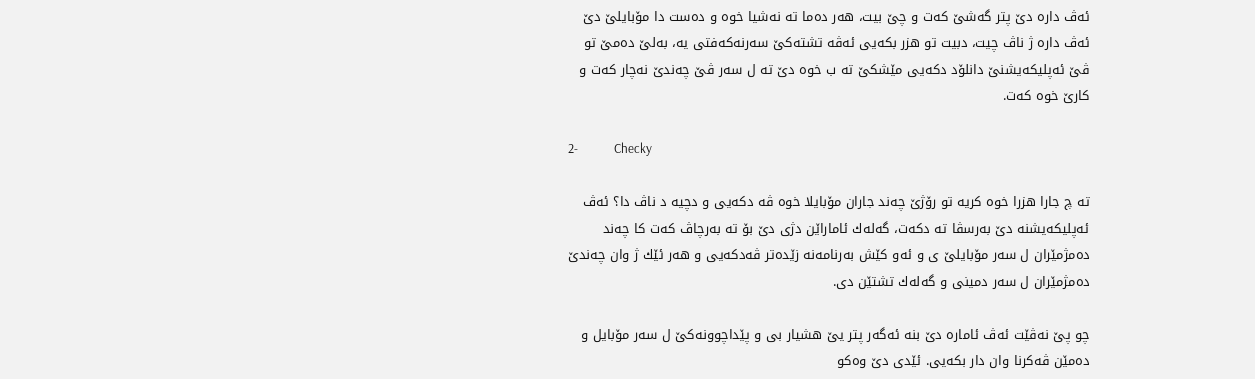ئه‌ڤ داره‌ دێ‌ پتر گه‌شێ‌ كه‌ت و چێ‌ بیت، هه‌ر ده‌ما ته‌ نه‌شیا خوه‌ و ده‌ست دا مۆبایلێ‌ دێ‌ ئه‌ڤ داره‌ ژ ناڤ چیت، دبیت تو هزر بكه‌یی ئه‌ڤه‌ تشته‌كێ‌ سه‌رنه‌كه‌فتی یه‌، به‌لێ‌ ده‌مێ‌ تو ڤێ‌ ئه‌پلیكه‌یشنێ‌ دانلۆد دكه‌یی مێشكێ‌ ته‌ ب خوه‌ دێ‌ ته‌ ل سه‌ر ڤێ‌ چه‌ندێ‌ نه‌چار كه‌ت و كارێ‌ خوه‌ كه‌ت.

2-            Checky

ته‌ چ جارا هزرا خوه‌ كریه‌ تو رۆژێ‌ چه‌ند جاران مۆبایلا خوه‌ ڤه‌ دكه‌یی و دچیه‌ د ناڤ دا؟ ئه‌ڤ ئه‌پلیكه‌یشنه‌ دێ‌ به‌رسڤا ته‌ دكه‌ت، گه‌له‌ك ئاماراێن دژی دێ‌ بۆ ته‌ به‌رچاڤ كه‌ت كا چه‌ند ده‌مژمێران ل سه‌ر مۆبایلێ‌ ی و ئه‌و كێش به‌رنامه‌نه‌ زێده‌تر ڤه‌دكه‌یی و هه‌ر ئێك ژ وان چه‌ندێ‌ ده‌مژمێران ل سه‌ر دمینی و گه‌له‌ك تشتێن دی.

چو پێ‌ نه‌ڤێت ئه‌ڤ ئاماره‌ دێ‌ بنه‌ ئه‌گه‌ر پتر یێ‌ هشیار بی و پێداچوونه‌كێ‌ ل سه‌ر مۆبایل و ده‌مێن ڤه‌كرنا وان دار بكه‌یی. ئێدی دێ‌ وه‌كو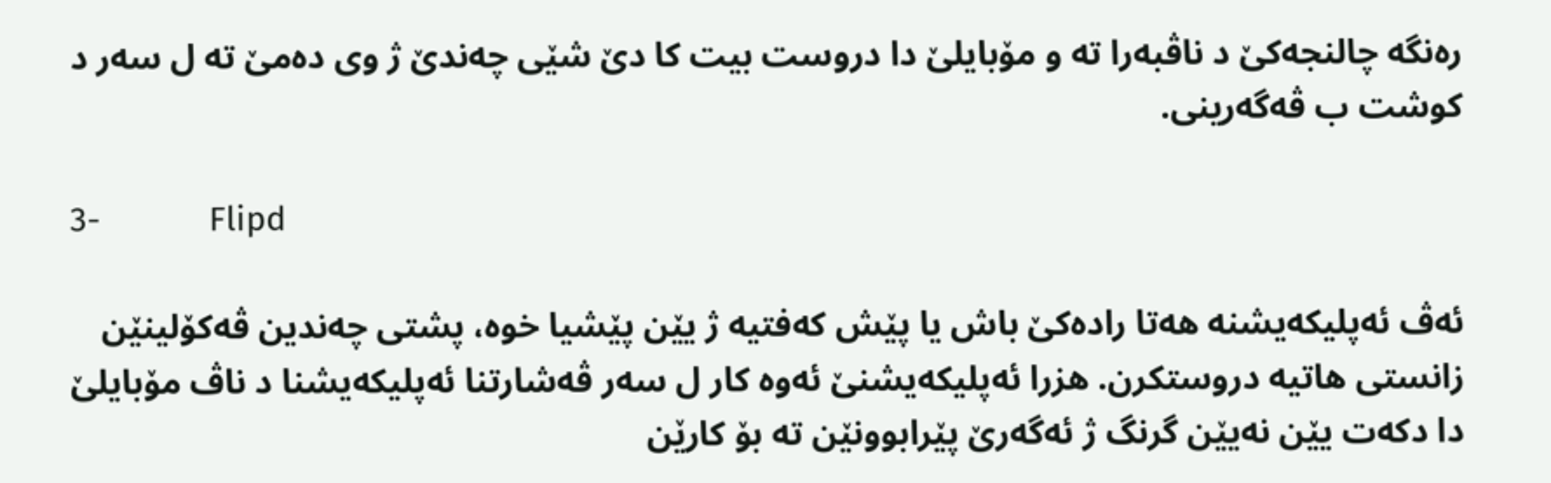ره‌نگه‌ چالنجه‌كێ‌ د ناڤبه‌را ته‌ و مۆبایلێ‌ دا دروست بیت كا دێ‌ شێی چه‌ندێ‌ ژ وی ده‌مێ‌ ته‌ ل سه‌ر د كوشت ب ڤه‌گه‌رینی.

3-            Flipd

ئه‌ڤ ئه‌پلیكه‌یشنه‌ هه‌تا راده‌كێ‌ باش یا پێش كه‌فتیه‌ ژ یێن پێشیا خوه‌، پشتی چه‌ندین ڤه‌كۆلینێن زانستی هاتیه‌ دروستكرن. هزرا ئه‌پلیكه‌یشنێ‌ ئه‌وه‌ كار ل سه‌ر ڤه‌شارتنا ئه‌پلیكه‌یشنا د ناڤ مۆبایلێ‌ دا دكه‌ت یێن نه‌یێن گرنگ ژ ئه‌گه‌رێ‌ پێرابوونێن ته‌ بۆ كارێن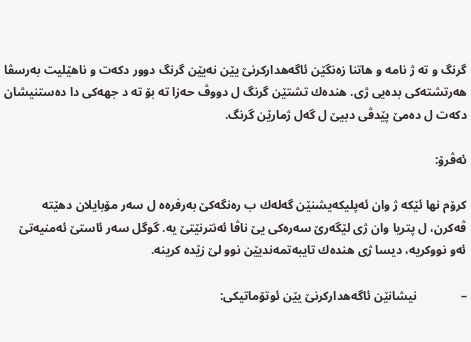گرنگ و ته‌ ژ نامه‌ و هاتنا زه‌نگێن ئاگه‌هداركرنێ‌ یێن نه‌یێن گرنگ دوور دكه‌ت و ناهێلیت به‌رسڤا هه‌رتشته‌كی بده‌یی ژی. هنده‌ك تشتێن گرنگ ل دووڤ حه‌زا ته‌ بۆ ته‌ د جهه‌كی دا ده‌ستنیشان دكه‌ت ل ده‌مێ‌ پێدڤی دبیێ‌ ل گه‌ل ژمارێن گرنگ.

ئه‌ڤرۆ:

كرۆم نها ئێكه‌ ژ وان ئه‌پلیكه‌یشنێن گه‌له‌ك ب ره‌نگه‌كێ‌ به‌رفره‌ه ل سه‌ر مۆبایلان دهێته‌ ڤه‌كرن، ل پتریا وان ژی لێگه‌رێ‌ سه‌ره‌كی یێ‌ ناڤا ئه‌نترنێتێ‌ یه‌. گوگل سه‌ر ئاستێ‌ ئه‌منیه‌تێ‌ ئه‌و نووكریه‌، دیسا ژی هنده‌ك تایبه‌تمه‌ندیێن نوو لێ‌ زێده‌ كرینه‌.

–              نیشانێن ئاگه‌هداركرنێ‌ یێن ئوتۆماتیكی: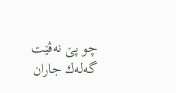چو پێ‌ نه‌ڤێت گه‌له‌ك جاران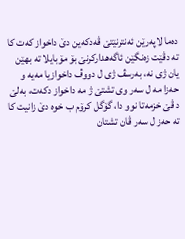ده‌ما لاپه‌رێن ئه‌نترنێتێ‌ ڤه‌دكه‌ین دێ‌ داخواز كه‌ت كا ته‌ دڤێت زه‌نگێن ئاگه‌هداركرنێ‌ بۆ مۆبایلا ته‌ بهێن یان ژی نه‌، به‌رسڤ ژی ل دووڤ داخوازیا مه‌یه‌ و حه‌زا مه‌ ل سه‌ر وی تشتێ‌ ژ مه‌ داخواز دكه‌ت، به‌لێ‌ د ڤێ‌ خزمه‌تا نوو دا، گۆگل كرۆم ب خوه‌ دێ‌ زانیت كا ته‌ حه‌ز ل سه‌ر ڤان تشتان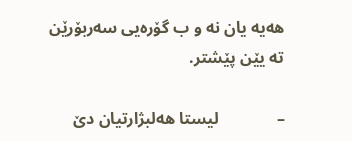هه‌یه‌ یان نه‌ و ب گۆره‌یی سه‌ربۆرێن ته‌ یێن پێشتر.

–              لیستا هه‌لبژارتیان دێ‌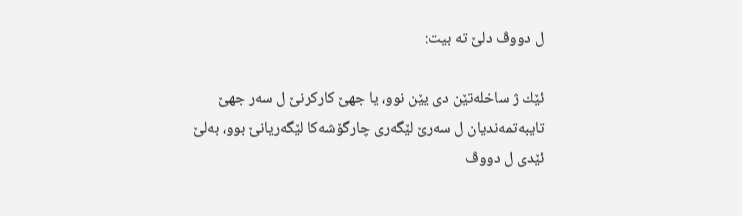ل دووڤ دلێ‌ ته‌ بیت:

ئێك ژ ساخله‌تێن دی یێن نوو، یا جهێ‌ كاركرنێ‌ ل سه‌ر جهێ‌ تایبه‌تمه‌ندیان ل سه‌رێ‌ لێگه‌ری چارگۆشه‌كا لێگه‌ریانێ‌ بوو، به‌لێ‌ ئێدی ل دووڤ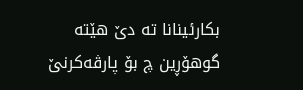بكارئینانا ته‌ دێ‌ هێته‌ گوهۆڕین چ بۆ پارڤه‌كرنێ‌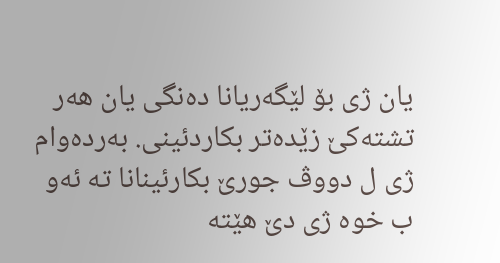یان ژی بۆ لێگه‌ریانا ده‌نگی یان هه‌ر تشته‌كێ‌ زێده‌تر بكاردئینی. به‌رده‌وام ژی ل دووڤ جورێ‌ بكارئینانا ته‌ ئه‌و ب خوه‌ ژی دێ‌ هێته‌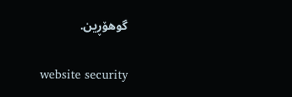گوهۆڕین.

website security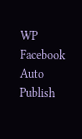WP Facebook Auto Publish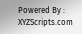Powered By : XYZScripts.com